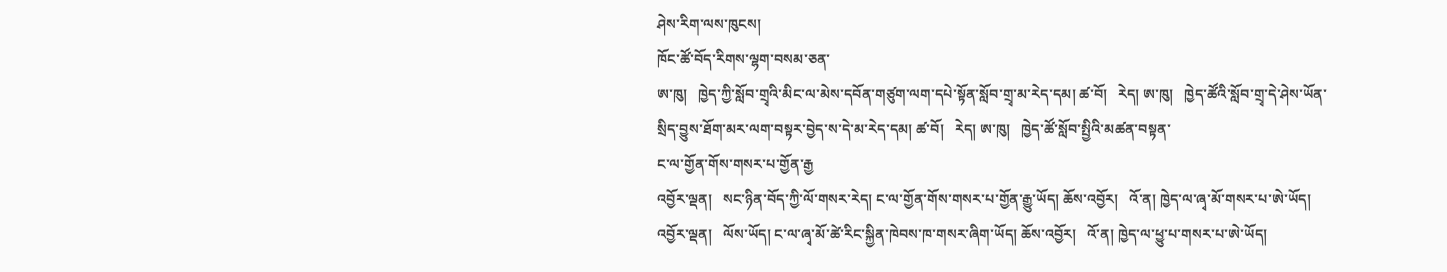ཤེས་རིག་ལས་ཁུངས།
ཁོང་ཚོ་བོད་རིགས་ལྷག་བསམ་ཅན་
ཨ་ཁུ།   ཁྱེད་ཀྱི་སློབ་གྲྭའི་མིང་ལ་མེས་དབོན་གཙུག་ལག་དཔེ་སྟོན་སློབ་གྲྭ་མ་རེད་དམ། ཚ་བོ།   རེད། ཨ་ཁུ།   ཁྱེད་ཚོའི་སློབ་གྲྭ་དེ་ཤེས་ཡོན་སྲིད་བྱུས་ཐོག་མར་ལག་བསྟར་བྱེད་ས་དེ་མ་རེད་དམ། ཚ་བོ།   རེད། ཨ་ཁུ།   ཁྱེད་ཚོ་སློབ་སྤྱིའི་མཚན་བསྟན་
ང་ལ་གྱོན་གོས་གསར་པ་གྱོན་རྒྱ
འབྱོར་ལྡན།   སང་ཉིན་བོད་ཀྱི་ལོ་གསར་རེད། ང་ལ་གྱོན་གོས་གསར་པ་གྱོན་རྒྱུ་ཡོད། ཆོས་འབྱོར།   འོ་ན། ཁྱེད་ལ་ཞྭ་མོ་གསར་པ་ཨེ་ཡོད། འབྱོར་ལྡན།   ལོས་ཡོད། ང་ལ་ཞྭ་མོ་ཚེ་རིང་སྐྱིན་ཁེབས་ཁ་གསར་ཞིག་ཡོད། ཆོས་འབྱོར།   འོ་ན། ཁྱེད་ལ་ཕྱུ་པ་གསར་པ་ཨེ་ཡོད།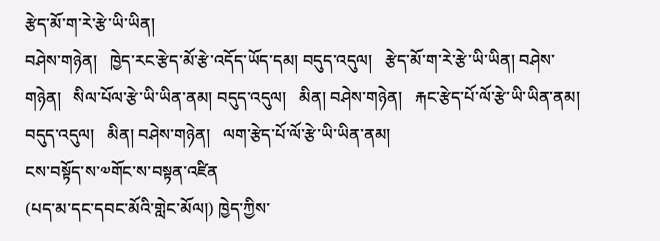རྩེད་མོ་ག་རེ་རྩེ་ཡི་ཡིན།
བཤེས་གཉེན།   ཁྱེད་རང་རྩེད་མོ་རྩེ་འདོད་ཡོད་དམ། བདུད་འདུལ།   རྩེད་མོ་ག་རེ་རྩེ་ཡི་ཡིན། བཤེས་གཉེན།   སིལ་པོལ་རྩེ་ཡི་ཡིན་ནམ། བདུད་འདུལ།   མིན། བཤེས་གཉེན།   རྐང་རྩེད་པོ་ལོ་རྩེ་ཡི་ཡིན་ནམ། བདུད་འདུལ།   མིན། བཤེས་གཉེན།   ལག་རྩེད་པོ་ལོ་རྩེ་ཡི་ཡིན་ནམ།
ངས་བསྟོད་ས་༧གོང་ས་བསྟན་འཛིན
(པད་མ་དང་དབང་མོའི་གླེང་མོལ།) ཁྱེད་ཀྱིས་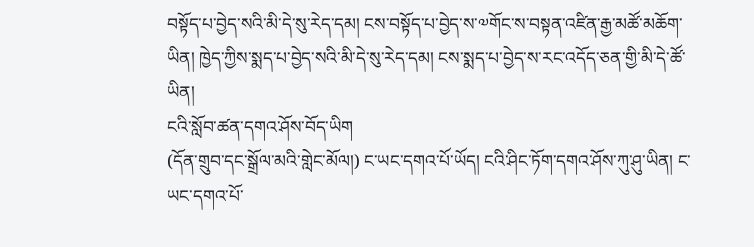བསྟོད་པ་བྱེད་སའི་མི་དེ་སུ་རེད་དམ། ངས་བསྟོད་པ་བྱེད་ས་༧གོང་ས་བསྟན་འཛིན་རྒྱ་མཚོ་མཆོག་ཡིན། ཁྱེད་ཀྱིས་སྨད་པ་བྱེད་སའི་མི་དེ་སུ་རེད་དམ། ངས་སྨད་པ་བྱེད་ས་རང་འདོད་ཅན་གྱི་མི་དེ་ཚོ་ཡིན།
ངའི་སློབ་ཚན་དགའ་ཤོས་བོད་ཡིག
(དོན་གྲུབ་དང་སྒྲོལ་མའི་གླེང་མོལ།) ང་ཡང་དགའ་པོ་ཡོད། ངའི་ཤིང་ཏོག་དགའ་ཤོས་ཀུ་ཤུ་ཡིན། ང་ཡང་དགའ་པོ་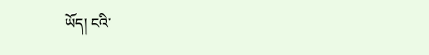ཡོད། ངའི་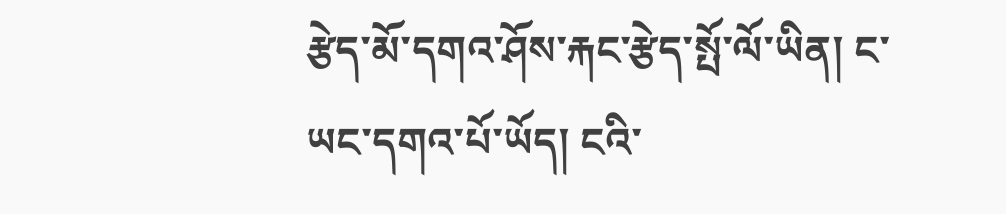རྩེད་མོ་དགའ་ཤོས་རྐང་རྩེད་སྤོ་ལོ་ཡིན། ང་ཡང་དགའ་པོ་ཡོད། ངའི་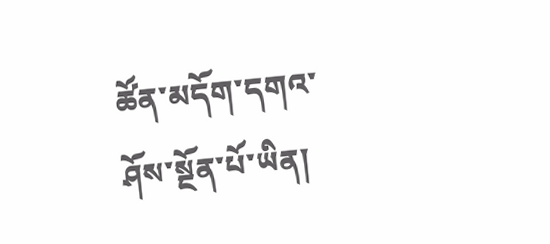ཚོན་མདོག་དགའ་ཤོས་སྔོན་པོ་ཡིན།